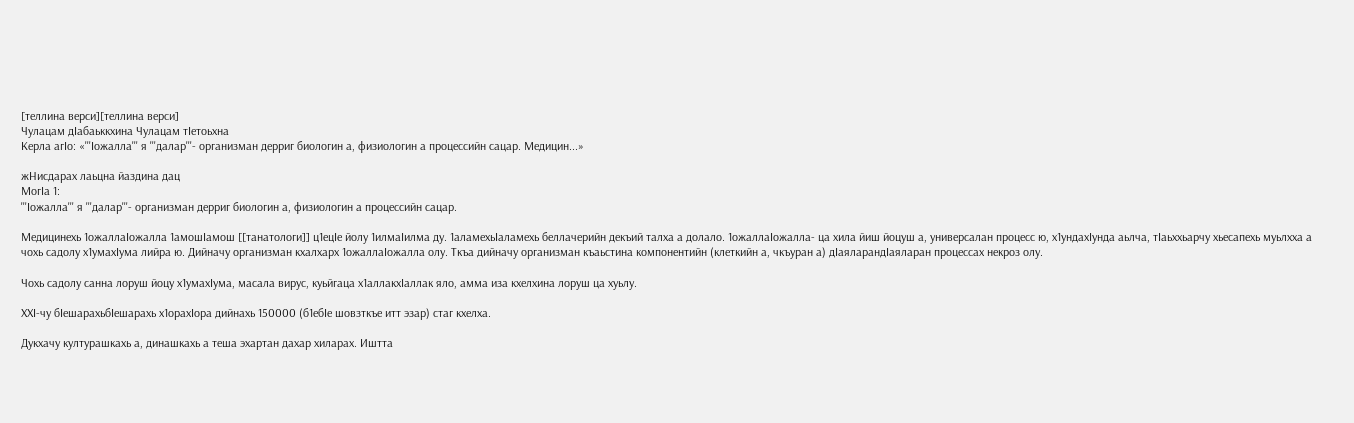[теллина верси][теллина верси]
Чулацам дӀабаьккхина Чулацам тӀетоьхна
Керла агӀо: «'''Ӏожалла''' я '''далар'''- организман дерриг биологин а, физиологин а процессийн сацар. Медицин...»

жНисдарах лаьцна йаздина дац
МогӀа 1:
'''Ӏожалла''' я '''далар'''- организман дерриг биологин а, физиологин а процессийн сацар.

Медицинехь 1ожаллаӀожалла 1амошӀамош [[танатологи]] ц1ецӀе йолу 1илмаӀилма ду. 1аламехьӀаламехь беллачерийн декъий талха а долало. 1ожаллаӀожалла- ца хила йиш йоцуш а, универсалан процесс ю, х1ундахӀунда аьлча, тӀаьххьарчу хьесапехь муьлхха а чохь садолу х1умахӀума лийра ю. Дийначу организман кхалхарх 1ожаллаӀожалла олу. Ткъа дийначу организман къаьстина компонентийн (клеткийн а, чкъуран а) дIаяларандӀаяларан процессах некроз олу.

Чохь садолу санна лоруш йоцу х1умахӀума, масала вирус, куьйгаца х1аллакхӀаллак яло, амма иза кхелхина лоруш ца хуьлу.

XXӀ-чу бIешарахьбӀешарахь х1орахӀора дийнахь 150000 (б1ебӀе шовзткъе итт эзар) стаг кхелха.

Дукхачу културашкахь а, динашкахь а теша эхартан дахар хиларах. Иштта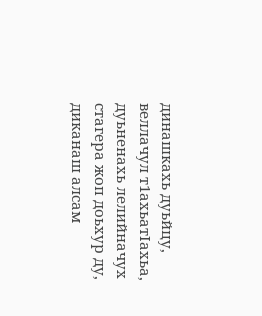динашкахь дуьйцу, веллачул т1ахьатӀахьа, дуьненахь лелийначух стагера жоп доьхур ду, диканаш алсам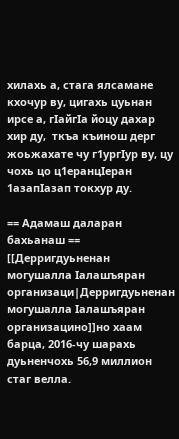хилахь а, стага ялсамане кхочур ву, цигахь цуьнан ирсе а, гӀайгӀа йоцу дахар хир ду,  ткъа къинош дерг жоьжахате чу г1ургӀур ву, цу чохь цо ц1еранцӀеран 1азапӀазап токхур ду.

== Адамаш даларан бахьанаш ==
[[Дерригдуьненан могушалла Ӏалашъяран организаци|Дерригдуьненан могушалла Ӏалашъяран организацино]]но хаам барца, 2016-чу шарахь дуьненчохь 56,9 миллион стаг велла.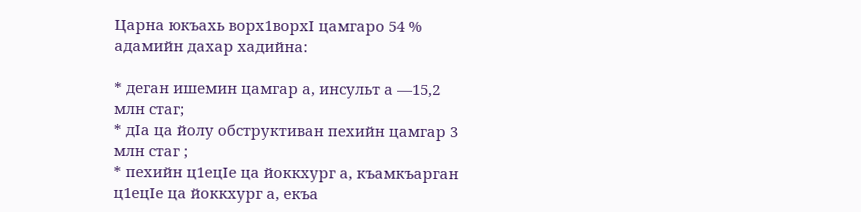Царна юкъахь ворх1ворхӀ цамгаро 54 % адамийн дахар хадийна:

* деган ишемин цамгар а, инсульт а —15,2  млн стаг;
* дӀа ца йолу обструктиван пехийн цамгар 3  млн стаг ;
* пехийн ц1ецӀе ца йоккхург а, къамкъарган ц1ецӀе ца йоккхург а, екъа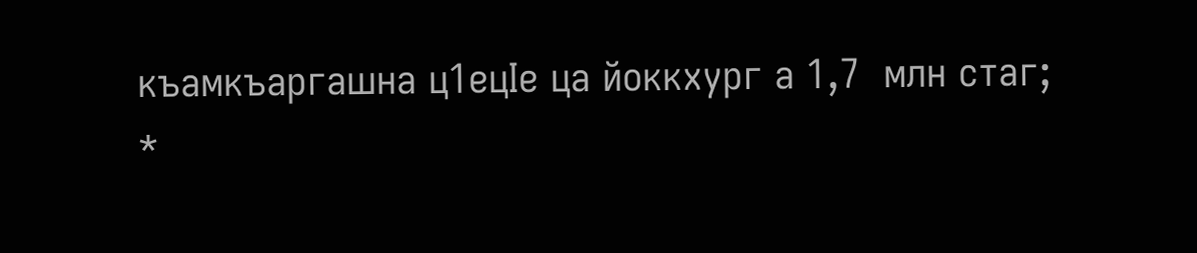къамкъаргашна ц1ецӀе ца йоккхург а 1,7  млн стаг;
*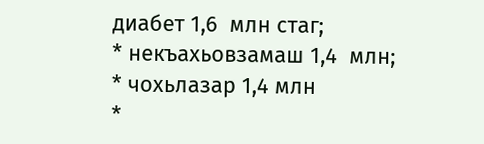диабет 1,6  млн стаг;
* некъахьовзамаш 1,4  млн;
* чохьлазар 1,4 млн
*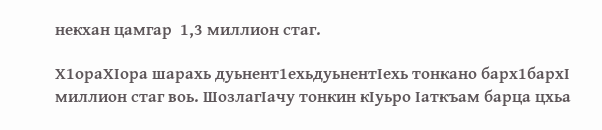некхан цамгар  1,3 миллион стаг.

Х1ораХӀора шарахь дуьнент1ехьдуьнентӀехь тонкано барх1бархӀ миллион стаг воь. ШозлагӀачу тонкин кӀуьро Ӏаткъам барца цхьа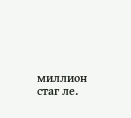миллион стаг ле.